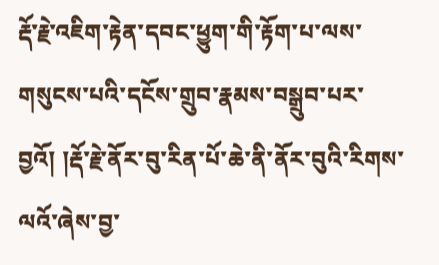རྡོ་རྗེ་འཇིག་རྟེན་དབང་ཕྱུག་གི་རྟོག་པ་ལས་གསུངས་པའི་དངོས་གྲུབ་རྣམས་བསྒྲུབ་པར་བྱའོ། །རྡོ་རྗེ་ནོར་བུ་རིན་པོ་ཆེ་ནི་ནོར་བུའི་རིགས་ལའོ་ཞེས་བྱ་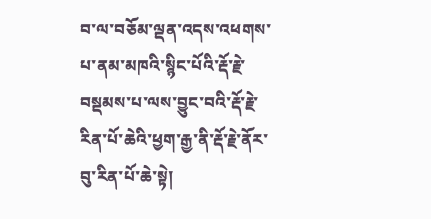བ་ལ་བཅོམ་ལྡན་འདས་འཕགས་པ་ནམ་མཁའི་སྙིང་པོའི་རྡོ་རྗེ་བསྡམས་པ་ལས་བྱུང་བའི་རྡོ་རྗེ་རིན་པོ་ཆེའི་ཕྱག་རྒྱ་ནི་རྡོ་རྗེ་ནོར་བུ་རིན་པོ་ཆེ་སྟེ།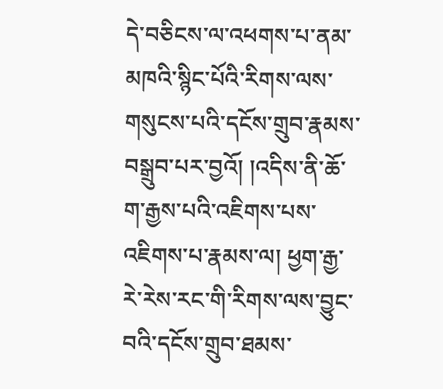དེ་བཅིངས་ལ་འཕགས་པ་ནམ་མཁའི་སྙིང་པོའི་རིགས་ལས་གསུངས་པའི་དངོས་གྲུབ་རྣམས་བསྒྲུབ་པར་བྱའོ། །འདིས་ནི་ཆོ་ག་རྒྱས་པའི་འཇིགས་པས་འཇིགས་པ་རྣམས་ལ། ཕྱག་རྒྱ་རེ་རེས་རང་གི་རིགས་ལས་བྱུང་བའི་དངོས་གྲུབ་ཐམས་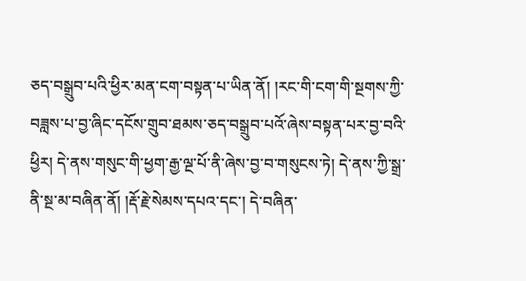ཅད་བསྒྲུབ་པའི་ཕྱིར་མན་ངག་བསྟན་པ་ཡིན་ནོ། །རང་གི་ངག་གི་སྔགས་ཀྱི་བཟླས་པ་བྱ་ཞིང་དངོས་གྲུབ་ཐམས་ཅད་བསྒྲུབ་པའོ་ཞེས་བསྟན་པར་བྱ་བའི་ཕྱིར། དེ་ནས་གསུང་གི་ཕྱག་རྒྱ་ལྔ་པོ་ནི་ཞེས་བྱ་བ་གསུངས་ཏེ། དེ་ནས་ཀྱི་སྒྲ་ནི་སྔ་མ་བཞིན་ནོ། །རྡོ་རྗེ་སེམས་དཔའ་དང་། དེ་བཞིན་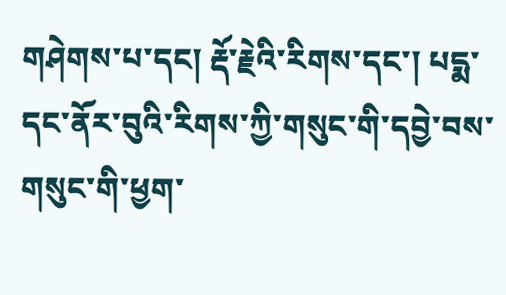གཤེགས་པ་དང། རྡོ་རྗེའི་རིགས་དང་། པདྨ་དང་ནོར་བུའི་རིགས་ཀྱི་གསུང་གི་དབྱེ་བས་གསུང་གི་ཕྱག་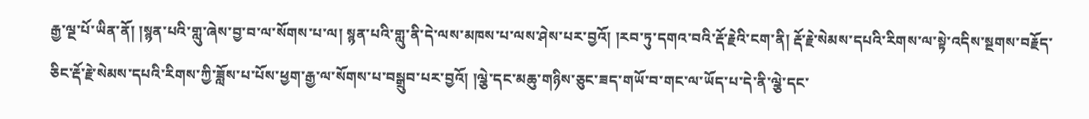རྒྱ་ལྔ་པོ་ཡིན་ནོ། །སྙན་པའི་གླུ་ཞེས་བྱ་བ་ལ་སོགས་པ་ལ། སྙན་པའི་གླུ་ནི་དེ་ལས་མཁས་པ་ལས་ཤེས་པར་བྱའོ། །རབ་ཏུ་དགའ་བའི་རྡོ་རྗེའི་ངག་ནི། རྡོ་རྗེ་སེམས་དཔའི་རིགས་ལ་སྟེ་འདིས་སྔགས་བརྗོད་ཅིང་རྡོ་རྗེ་སེམས་དཔའི་རིགས་ཀྱི་ཟློས་པ་པོས་ཕྱག་རྒྱ་ལ་སོགས་པ་བསྒྲུབ་པར་བྱའོ། །ལྕེ་དང་མཆུ་གཉིས་ཅུང་ཟད་གཡོ་བ་གང་ལ་ཡོད་པ་དེ་ནི་ལྕེ་དང་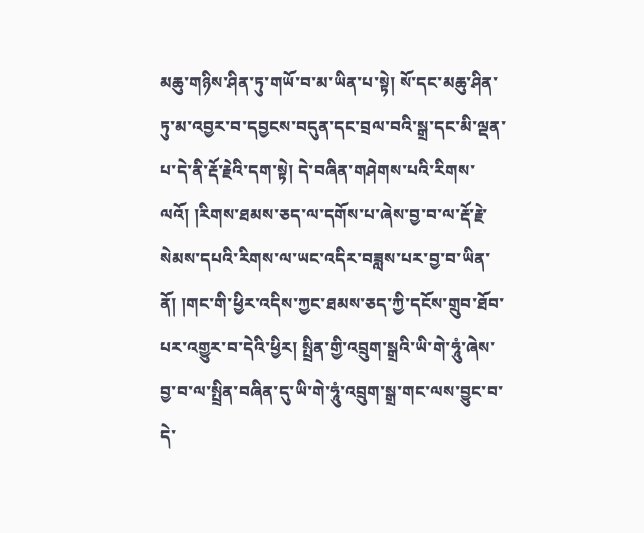མཆུ་གཉིས་ཤིན་ཏུ་གཡོ་བ་མ་ཡིན་པ་སྟེ། སོ་དང་མཆུ་ཤིན་ཏུ་མ་འབྱར་བ་དབྱངས་བདུན་དང་བྲལ་བའི་སྒྲ་དང་མི་ལྡན་པ་དེ་ནི་རྡོ་རྗེའི་དག་སྟེ། དེ་བཞིན་གཤེགས་པའི་རིགས་ལའོ། །རིགས་ཐམས་ཅད་ལ་དགོས་པ་ཞེས་བྱ་བ་ལ་རྡོ་རྗེ་སེམས་དཔའི་རིགས་ལ་ཡང་འདིར་བཟླས་པར་བྱ་བ་ཡིན་ནོ། །གང་གི་ཕྱིར་འདིས་ཀྱང་ཐམས་ཅད་ཀྱི་དངོས་གྲུབ་ཐོབ་པར་འགྱུར་བ་དེའི་ཕྱིར། སྤྲིན་གྱི་འབྲུག་སྒྲའི་ཡི་གེ་ཧཱུཾ་ཞེས་བྱ་བ་ལ་སྤྲིན་བཞིན་དུ་ཡི་གེ་ཧཱུཾ་འབྲུག་སྒྲ་གང་ལས་བྱུང་བ་དེ་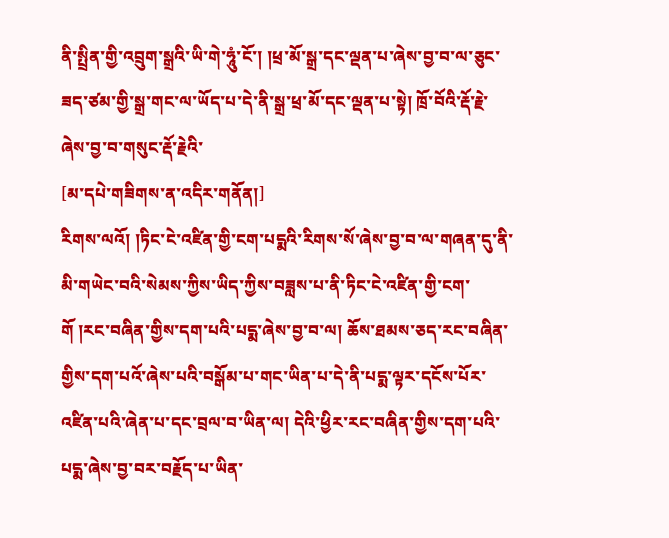ནི་སྤྲིན་གྱི་འབྲུག་སྒྲའི་ཡི་གེ་ཧཱུཾ་ངོ་། །ཕྲ་མོ་སྒྲ་དང་ལྡན་པ་ཞེས་བྱ་བ་ལ་ཅུང་ཟད་ཙམ་གྱི་སྒྲ་གང་ལ་ཡོད་པ་དེ་ནི་སྒྲ་ཕྲ་མོ་དང་ལྡན་པ་སྟེ། ཁྲོ་བོའི་རྡོ་རྗེ་ཞེས་བྱ་བ་གསུང་རྡོ་རྗེའི་
[མ་དཔེ་གཟིགས་ན་འདིར་གནོན།]
རིགས་ལའོ། །ཏིང་ངེ་འཛིན་གྱི་ངག་པདྨའི་རིགས་སོ་ཞེས་བྱ་བ་ལ་གཞན་དུ་ནི་མི་གཡེང་བའི་སེམས་ཀྱིས་ཡིད་ཀྱིས་བཟླས་པ་ནི་ཏིང་ངེ་འཛིན་གྱི་ངག་གོ །རང་བཞིན་གྱིས་དག་པའི་པདྨ་ཞེས་བྱ་བ་ལ། ཆོས་ཐམས་ཅད་རང་བཞིན་གྱིས་དག་པའོ་ཞེས་པའི་བསྒོམ་པ་གང་ཡིན་པ་དེ་ནི་པདྨ་ལྟར་དངོས་པོར་འཛིན་པའི་ཞེན་པ་དང་བྲལ་བ་ཡིན་ལ། དེའི་ཕྱིར་རང་བཞིན་གྱིས་དག་པའི་པདྨ་ཞེས་བྱ་བར་བརྗོད་པ་ཡིན་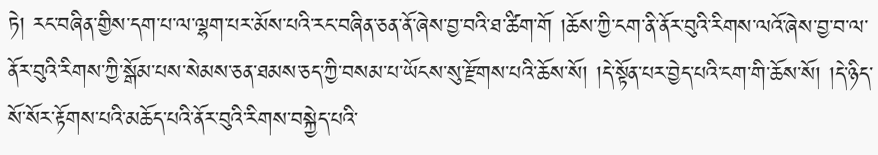ཏེ། རང་བཞིན་གྱིས་དག་པ་ལ་ལྷག་པར་མོས་པའི་རང་བཞིན་ཅན་ནོ་ཞེས་བྱ་བའི་ཐ་ཚིག་གོ །ཆོས་ཀྱི་ངག་ནི་ནོར་བུའི་རིགས་ལའོ་ཞེས་བྱ་བ་ལ་ནོར་བུའི་རིགས་ཀྱི་སྒོམ་པས་སེམས་ཅན་ཐམས་ཅད་ཀྱི་བསམ་པ་ཡོངས་སུ་རྫོགས་པའི་ཆོས་སོ། །དེ་སྟོན་པར་བྱེད་པའི་ངག་གི་ཆོས་སོ། །དེ་ཉིད་སོ་སོར་རྟོགས་པའི་མཆོད་པའི་ནོར་བུའི་རིགས་བསྐྱེད་པའི་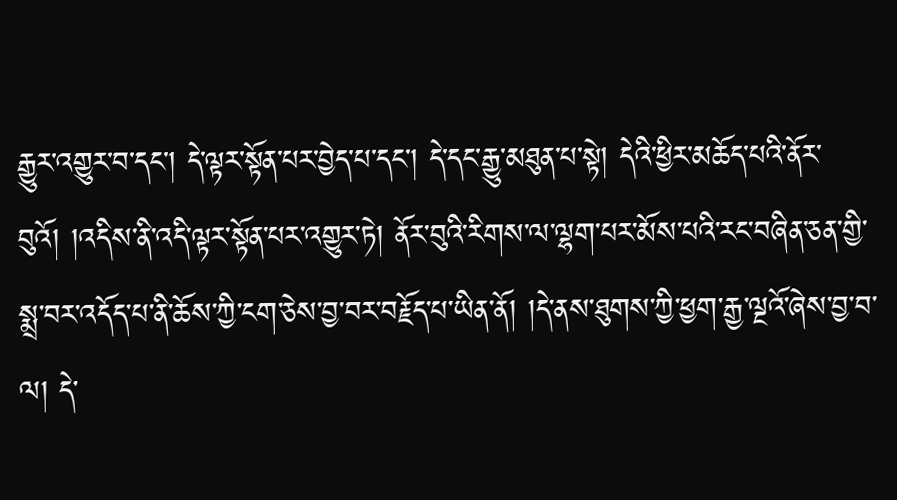རྒྱུར་འགྱུར་བ་དང་། དེ་ལྟར་སྟོན་པར་བྱེད་པ་དང་། དེ་དང་རྒྱུ་མཐུན་པ་སྟེ། དེའི་ཕྱིར་མཆོད་པའི་ནོར་བུའོ། །འདིས་ནི་འདི་ལྟར་སྟོན་པར་འགྱུར་ཏེ། ནོར་བུའི་རིགས་ལ་ལྷག་པར་མོས་པའི་རང་བཞིན་ཅན་གྱི་སྨྲ་བར་འདོད་པ་ནི་ཆོས་ཀྱི་ངག་ཅེས་བྱ་བར་བརྗོད་པ་ཡིན་ནོ། །དེ་ནས་ཐུགས་ཀྱི་ཕྱག་རྒྱ་ལྔའོ་ཞེས་བྱ་བ་ལ། དེ་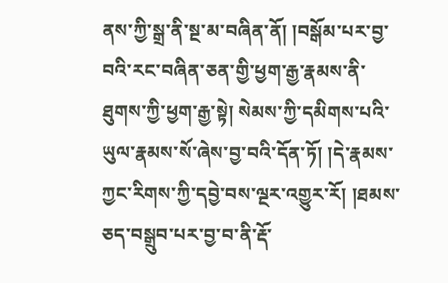ནས་ཀྱི་སྒྲ་ནི་སྔ་མ་བཞིན་ནོ། །བསྒོམ་པར་བྱ་བའི་རང་བཞིན་ཅན་གྱི་ཕྱག་རྒྱ་རྣམས་ནི་ཐུགས་ཀྱི་ཕྱག་རྒྱ་སྟེ། སེམས་ཀྱི་དམིགས་པའི་ཡུལ་རྣམས་སོ་ཞེས་བྱ་བའི་དོན་ཏོ། །དེ་རྣམས་ཀྱང་རིགས་ཀྱི་དབྱེ་བས་ལྔར་འགྱུར་རོ། །ཐམས་ཅད་བསྒྲུབ་པར་བྱ་བ་ནི་རྡོ་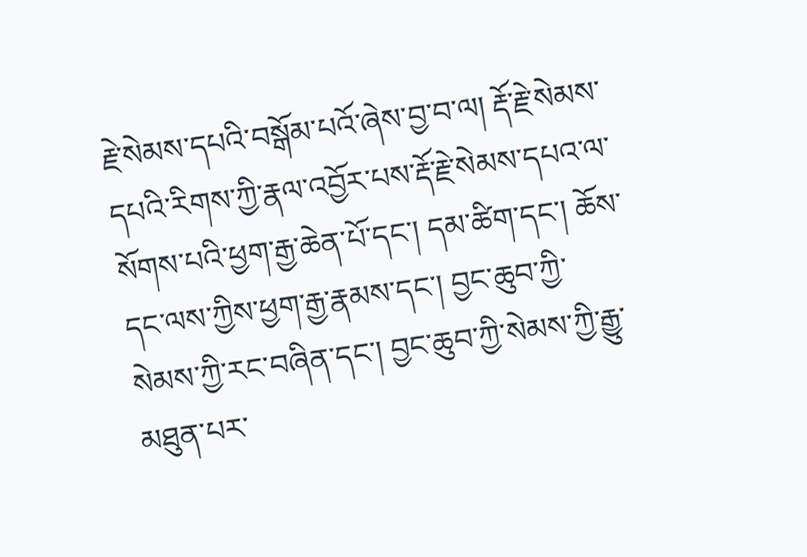རྗེ་སེམས་དཔའི་བསྒོམ་པའོ་ཞེས་བྱ་བ་ལ། རྡོ་རྗེ་སེམས་དཔའི་རིགས་ཀྱི་རྣལ་འབྱོར་པས་རྡོ་རྗེ་སེམས་དཔའ་ལ་སོགས་པའི་ཕྱག་རྒྱ་ཆེན་པོ་དང་། དམ་ཚིག་དང་། ཆོས་དང་ལས་ཀྱིས་ཕྱག་རྒྱ་རྣམས་དང་། བྱང་ཆུབ་ཀྱི་སེམས་ཀྱི་རང་བཞིན་དང་། བྱང་ཆུབ་ཀྱི་སེམས་ཀྱི་རྒྱུ་མཐུན་པར་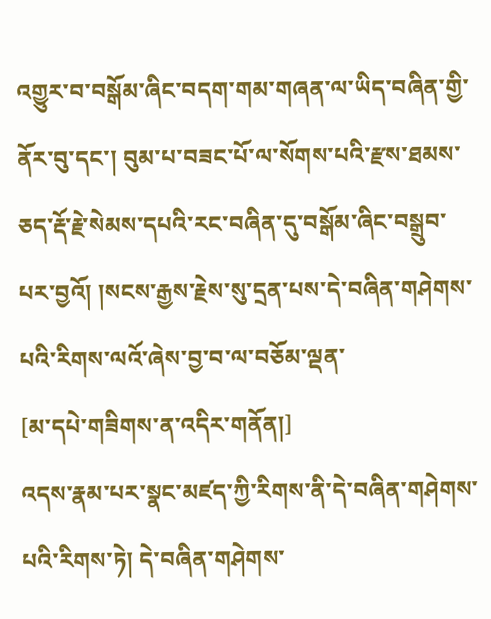འགྱུར་བ་བསྒོམ་ཞིང་བདག་གམ་གཞན་ལ་ཡིད་བཞིན་གྱི་ནོར་བུ་དང་། བུམ་པ་བཟང་པོ་ལ་སོགས་པའི་རྫས་ཐམས་ཅད་རྡོ་རྗེ་སེམས་དཔའི་རང་བཞིན་དུ་བསྒོམ་ཞིང་བསྒྲུབ་པར་བྱའོ། །སངས་རྒྱས་རྗེས་སུ་དྲན་པས་དེ་བཞིན་གཤེགས་པའི་རིགས་ལའོ་ཞེས་བྱ་བ་ལ་བཅོམ་ལྡན་
[མ་དཔེ་གཟིགས་ན་འདིར་གནོན།]
འདས་རྣམ་པར་སྣང་མཛད་ཀྱི་རིགས་ནི་དེ་བཞིན་གཤེགས་པའི་རིགས་ཏེ། དེ་བཞིན་གཤེགས་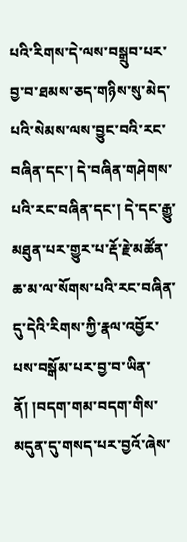པའི་རིགས་དེ་ལས་བསྒྲུབ་པར་བྱ་བ་ཐམས་ཅད་གཉིས་སུ་མེད་པའི་སེམས་ལས་བྱུང་བའི་རང་བཞིན་དང་། དེ་བཞིན་གཤེགས་པའི་རང་བཞིན་དང་། དེ་དང་རྒྱུ་མཐུན་པར་གྱུར་པ་རྡོ་རྗེ་མཚོན་ཆ་མ་ལ་སོགས་པའི་རང་བཞིན་དུ་དེའི་རིགས་ཀྱི་རྣལ་འབྱོར་པས་བསྒོམ་པར་བྱ་བ་ཡིན་ནོ། །བདག་གམ་བདག་གིས་མདུན་དུ་གསད་པར་བྱའོ་ཞེས་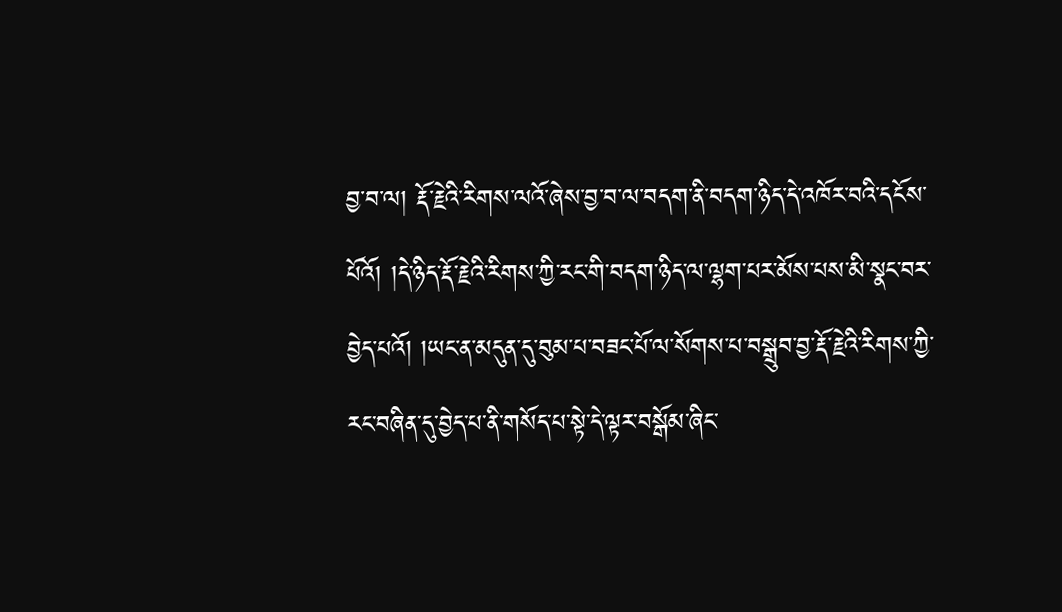བྱ་བ་ལ། རྡོ་རྗེའི་རིགས་ལའོ་ཞེས་བྱ་བ་ལ་བདག་ནི་བདག་ཉིད་དེ་འཁོར་བའི་དངོས་པོའོ། །དེ་ཉིད་རྡོ་རྗེའི་རིགས་ཀྱི་རང་གི་བདག་ཉིད་ལ་ལྷག་པར་མོས་པས་མི་སྣང་བར་བྱེད་པའོ། །ཡང་ན་མདུན་དུ་བུམ་པ་བཟང་པོ་ལ་སོགས་པ་བསྒྲུབ་བྱ་རྡོ་རྗེའི་རིགས་ཀྱི་རང་བཞིན་དུ་བྱེད་པ་ནི་གསོད་པ་སྟེ་དེ་ལྟར་བསྒོམ་ཞིང་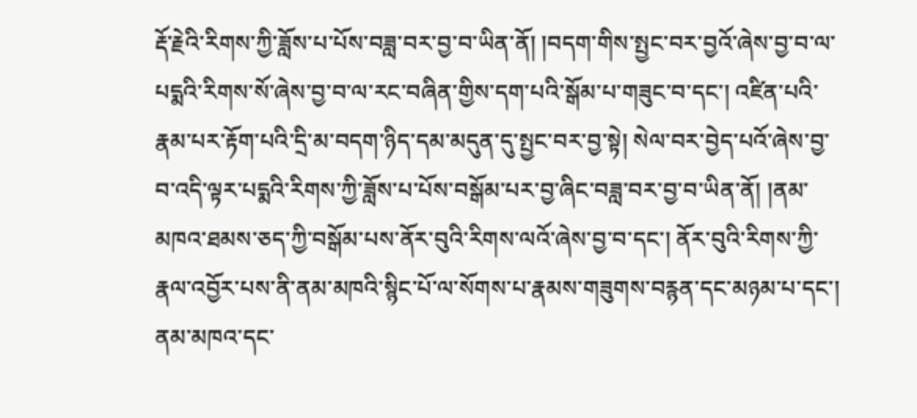རྡོ་རྗེའི་རིགས་ཀྱི་ཟློས་པ་པོས་བཟླ་བར་བྱ་བ་ཡིན་ནོ། །བདག་གིས་སྤྱང་བར་བྱའོ་ཞེས་བྱ་བ་ལ་པདྨའི་རིགས་སོ་ཞེས་བྱ་བ་ལ་རང་བཞིན་གྱིས་དག་པའི་སྒོམ་པ་གཟུང་བ་དང་། འཛིན་པའི་རྣམ་པར་རྟོག་པའི་དྲི་མ་བདག་ཉིད་དམ་མདུན་དུ་སྤྱང་བར་བྱ་སྟེ། སེལ་བར་བྱེད་པའོ་ཞེས་བྱ་བ་འདི་ལྟར་པདྨའི་རིགས་ཀྱི་ཟློས་པ་པོས་བསྒོམ་པར་བྱ་ཞིང་བཟླ་བར་བྱ་བ་ཡིན་ནོ། །ནམ་མཁའ་ཐམས་ཅད་ཀྱི་བསྒོམ་པས་ནོར་བུའི་རིགས་ལའོ་ཞེས་བྱ་བ་དང་། ནོར་བུའི་རིགས་ཀྱི་རྣལ་འབྱོར་པས་ནི་ནམ་མཁའི་སྙིང་པོ་ལ་སོགས་པ་རྣམས་གཟུགས་བརྙན་དང་མཉམ་པ་དང་། ནམ་མཁའ་དང་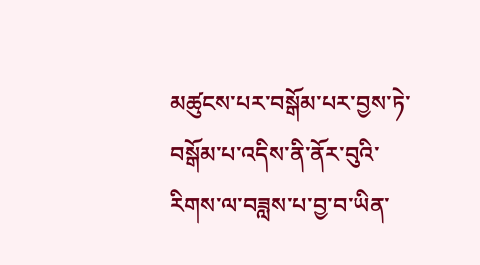མཚུངས་པར་བསྒོམ་པར་བྱས་ཏེ་བསྒོམ་པ་འདིས་ནི་ནོར་བུའི་རིགས་ལ་བཟླས་པ་བྱ་བ་ཡིན་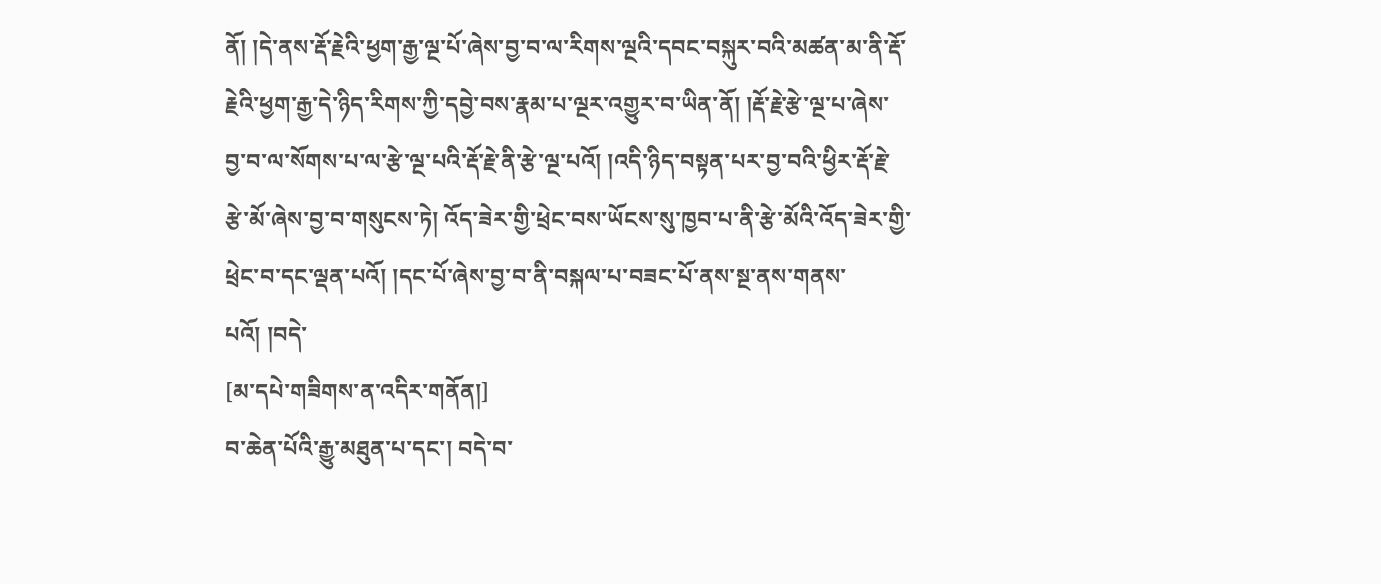ནོ། །དེ་ནས་རྡོ་རྗེའི་ཕྱག་རྒྱ་ལྔ་པོ་ཞེས་བྱ་བ་ལ་རིགས་ལྔའི་དབང་བསྐུར་བའི་མཚན་མ་ནི་རྡོ་རྗེའི་ཕྱག་རྒྱ་དེ་ཉིད་རིགས་ཀྱི་དབྱེ་བས་རྣམ་པ་ལྔར་འགྱུར་བ་ཡིན་ནོ། །རྡོ་རྗེ་རྩེ་ལྔ་པ་ཞེས་བྱ་བ་ལ་སོགས་པ་ལ་རྩེ་ལྔ་པའི་རྡོ་རྗེ་ནི་རྩེ་ལྔ་པའོ། །འདི་ཉིད་བསྟན་པར་བྱ་བའི་ཕྱིར་རྡོ་རྗེ་རྩེ་མོ་ཞེས་བྱ་བ་གསུངས་ཏེ། འོད་ཟེར་གྱི་ཕྲེང་བས་ཡོངས་སུ་ཁྱབ་པ་ནི་རྩེ་མོའི་འོད་ཟེར་གྱི་ཕྲེང་བ་དང་ལྡན་པའོ། །དང་པོ་ཞེས་བྱ་བ་ནི་བསྐལ་པ་བཟང་པོ་ནས་སྔ་ནས་གནས་པའོ། །བདེ་
[མ་དཔེ་གཟིགས་ན་འདིར་གནོན།]
བ་ཆེན་པོའི་རྒྱུ་མཐུན་པ་དང་། བདེ་བ་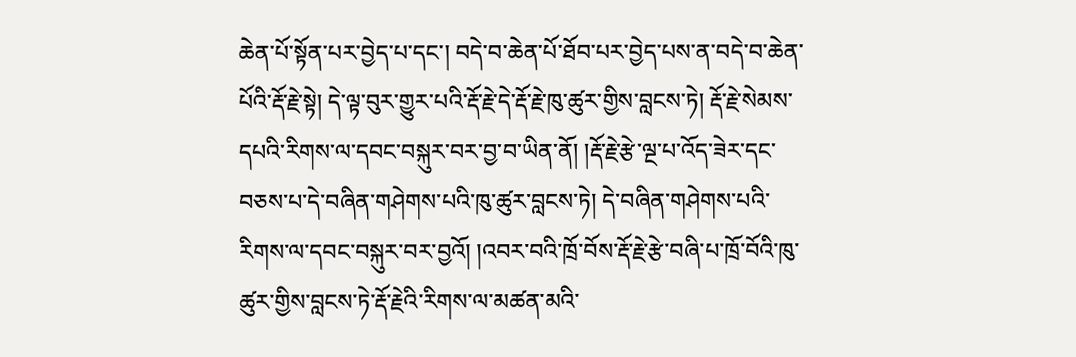ཆེན་པོ་སྟོན་པར་བྱེད་པ་དང་། བདེ་བ་ཆེན་པོ་ཐོབ་པར་བྱེད་པས་ན་བདེ་བ་ཆེན་པོའི་རྡོ་རྗེ་སྟེ། དེ་ལྟ་བུར་གྱུར་པའི་རྡོ་རྗེ་དེ་རྡོ་རྗེ་ཁུ་ཚུར་གྱིས་བླངས་ཏེ། རྡོ་རྗེ་སེམས་དཔའི་རིགས་ལ་དབང་བསྐུར་བར་བྱ་བ་ཡིན་ནོ། །རྡོ་རྗེ་རྩེ་ལྔ་པ་འོད་ཟེར་དང་བཅས་པ་དེ་བཞིན་གཤེགས་པའི་ཁུ་ཚུར་བླངས་ཏེ། དེ་བཞིན་གཤེགས་པའི་རིགས་ལ་དབང་བསྐུར་བར་བྱའོ། །འབར་བའི་ཁྲོ་བོས་རྡོ་རྗེ་རྩེ་བཞི་པ་ཁྲོ་བོའི་ཁུ་ཚུར་གྱིས་བླངས་ཏེ་རྡོ་རྗེའི་རིགས་ལ་མཚན་མའི་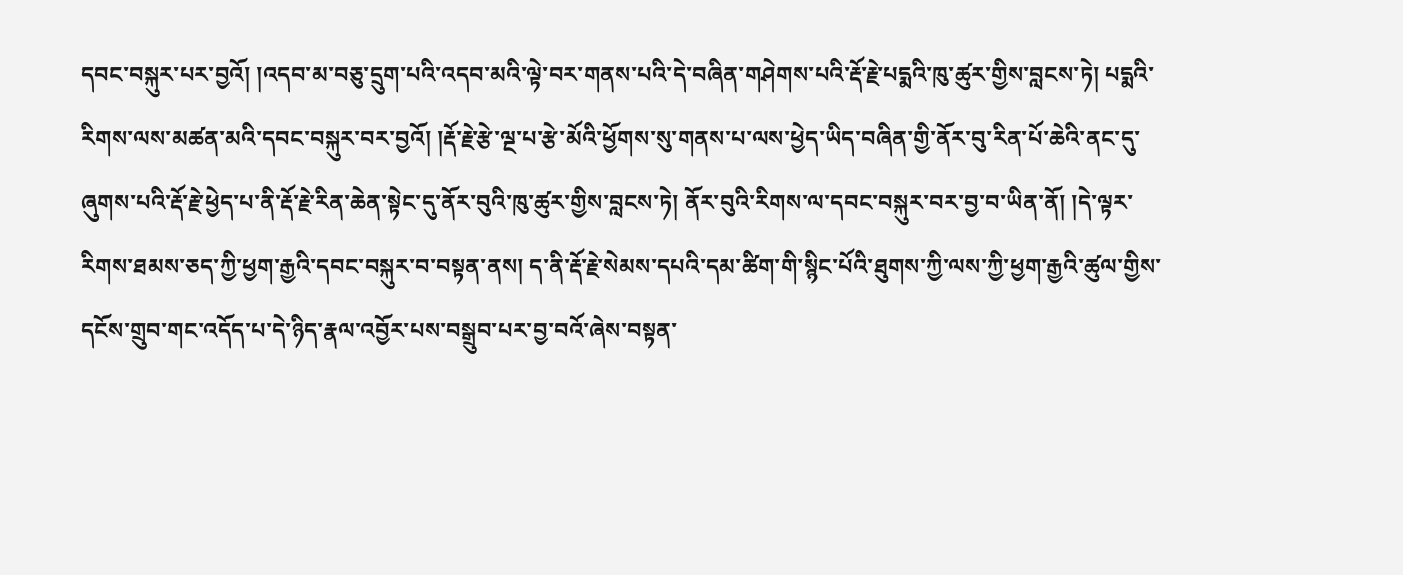དབང་བསྐུར་པར་བྱའོ། །འདབ་མ་བཅུ་དྲུག་པའི་འདབ་མའི་ལྟེ་བར་གནས་པའི་དེ་བཞིན་གཤེགས་པའི་རྡོ་རྗེ་པདྨའི་ཁུ་ཚུར་གྱིས་བླངས་ཏེ། པདྨའི་རིགས་ལས་མཚན་མའི་དབང་བསྐུར་བར་བྱའོ། །རྡོ་རྗེ་རྩེ་ལྔ་པ་རྩེ་མོའི་ཕྱོགས་སུ་གནས་པ་ལས་ཕྱེད་ཡིད་བཞིན་གྱི་ནོར་བུ་རིན་པོ་ཆེའི་ནང་དུ་ཞུགས་པའི་རྡོ་རྗེ་ཕྱེད་པ་ནི་རྡོ་རྗེ་རིན་ཆེན་སྟེང་དུ་ནོར་བུའི་ཁུ་ཚུར་གྱིས་བླངས་ཏེ། ནོར་བུའི་རིགས་ལ་དབང་བསྐུར་བར་བྱ་བ་ཡིན་ནོ། །དེ་ལྟར་རིགས་ཐམས་ཅད་ཀྱི་ཕྱག་རྒྱའི་དབང་བསྐུར་བ་བསྟན་ནས། ད་ནི་རྡོ་རྗེ་སེམས་དཔའི་དམ་ཚིག་གི་སྙིང་པོའི་ཐུགས་ཀྱི་ལས་ཀྱི་ཕྱག་རྒྱའི་ཚུལ་གྱིས་དངོས་གྲུབ་གང་འདོད་པ་དེ་ཉིད་རྣལ་འབྱོར་པས་བསྒྲུབ་པར་བྱ་བའོ་ཞེས་བསྟན་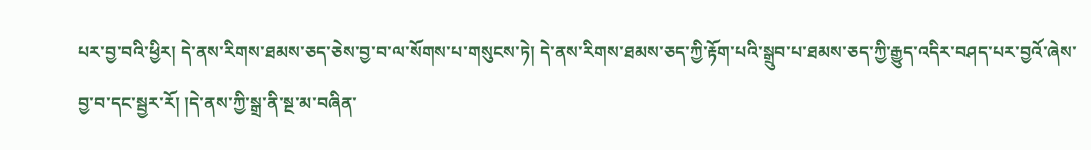པར་བྱ་བའི་ཕྱིར། དེ་ནས་རིགས་ཐམས་ཅད་ཅེས་བྱ་བ་ལ་སོགས་པ་གསུངས་ཏེ། དེ་ནས་རིགས་ཐམས་ཅད་ཀྱི་རྟོག་པའི་སྒྲུབ་པ་ཐམས་ཅད་ཀྱི་རྒྱུད་འདིར་བཤད་པར་བྱའོ་ཞེས་བྱ་བ་དང་སྦྱར་རོ། །དེ་ནས་ཀྱི་སྒྲ་ནི་སྔ་མ་བཞིན་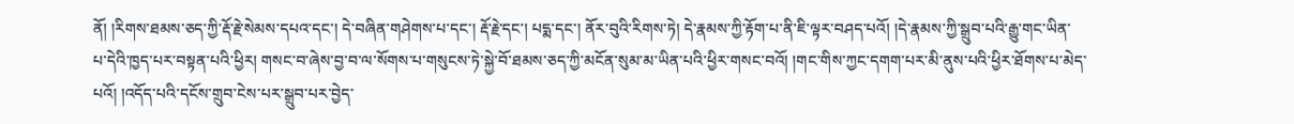ནོ། །རིགས་ཐམས་ཅད་ཀྱི་རྡོ་རྗེ་སེམས་དཔའ་དང་། དེ་བཞིན་གཤེགས་པ་དང་། རྡོ་རྗེ་དང་། པདྨ་དང་། ནོར་བུའི་རིགས་ཏེ། དེ་རྣམས་ཀྱི་རྟོག་པ་ནི་ཇི་ལྟར་བཤད་པའོ། །དེ་རྣམས་ཀྱི་སྒྲུབ་པའི་རྒྱུ་གང་ཡིན་པ་དེའི་ཁྱད་པར་བསྟན་པའི་ཕྱིར། གསང་བ་ཞེས་བྱ་བ་ལ་སོགས་པ་གསུངས་ཏེ་སྐྱེ་བོ་ཐམས་ཅད་ཀྱི་མངོན་སུམ་མ་ཡིན་པའི་ཕྱིར་གསང་བའོ། །གང་གིས་ཀྱང་དགག་པར་མི་ནུས་པའི་ཕྱིར་ཐོགས་པ་མེད་པའོ། །འདོད་པའི་དངོས་གྲུབ་ངེས་པར་སྒྲུབ་པར་བྱེད་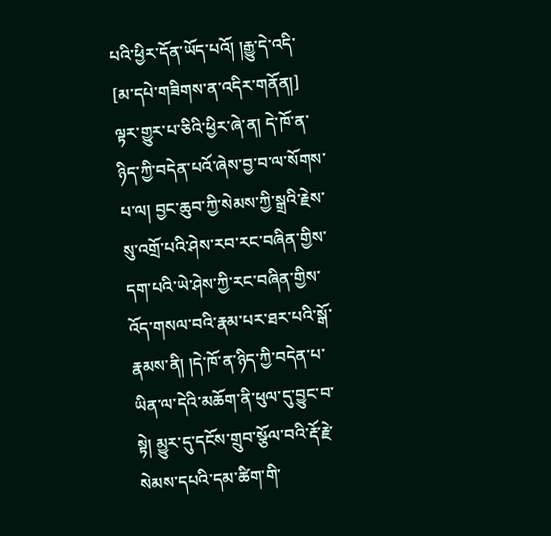པའི་ཕྱིར་དོན་ཡོད་པའོ། །རྒྱུ་དེ་འདི་
[མ་དཔེ་གཟིགས་ན་འདིར་གནོན།]
ལྟར་གྱུར་པ་ཅིའི་ཕྱིར་ཞེ་ན། དེ་ཁོ་ན་ཉིད་ཀྱི་བདེན་པའོ་ཞེས་བྱ་བ་ལ་སོགས་པ་ལ། བྱང་ཆུབ་ཀྱི་སེམས་ཀྱི་སྒྲའི་རྗེས་སུ་འགྲོ་པའི་ཤེས་རབ་རང་བཞིན་གྱིས་དག་པའི་ཡེ་ཤེས་ཀྱི་རང་བཞིན་གྱིས་འོད་གསལ་བའི་རྣམ་པར་ཐར་པའི་སྒོ་རྣམས་ནི། །དེ་ཁོ་ན་ཉིད་ཀྱི་བདེན་པ་ཡིན་ལ་དེའི་མཆོག་ནི་ཕུལ་དུ་བྱུང་བ་སྟེ། མྱུར་དུ་དངོས་གྲུབ་སྩོལ་བའི་རྡོ་རྗེ་སེམས་དཔའི་དམ་ཚིག་གི་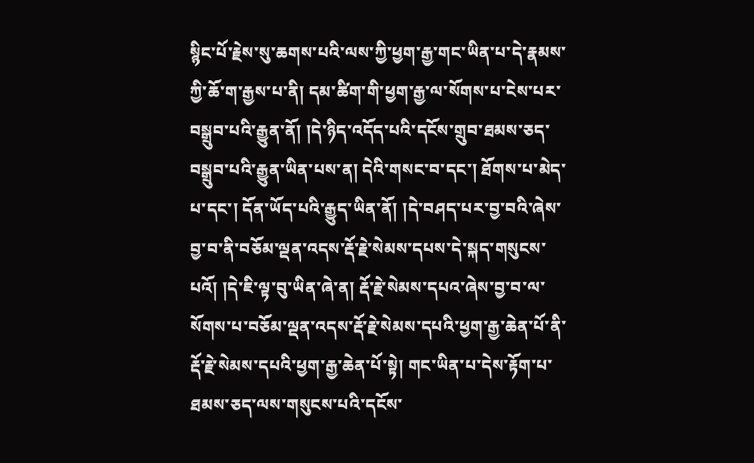སྙིང་པོ་རྗེས་སུ་ཆགས་པའི་ལས་ཀྱི་ཕྱག་རྒྱ་གང་ཡིན་པ་དེ་རྣམས་ཀྱི་ཆོ་ག་རྒྱས་པ་ནི། དམ་ཚིག་གི་ཕྱག་རྒྱ་ལ་སོགས་པ་ངེས་པར་བསྒྲུབ་པའི་རྒྱུན་ནོ། །དེ་ཉིད་འདོད་པའི་དངོས་གྲུབ་ཐམས་ཅད་བསྒྲུབ་པའི་རྒྱུན་ཡིན་པས་ན། དེའི་གསང་བ་དང་། ཐོགས་པ་མེད་པ་དང་། དོན་ཡོད་པའི་རྒྱུད་ཡིན་ནོ། །དེ་བཤད་པར་བྱ་བའི་ཞེས་བྱ་བ་ནི་བཅོམ་ལྡན་འདས་རྡོ་རྗེ་སེམས་དཔས་དེ་སྐད་གསུངས་པའོ། །དེ་ཇི་ལྟ་བུ་ཡིན་ཞེ་ན། རྡོ་རྗེ་སེམས་དཔའ་ཞེས་བྱ་བ་ལ་སོགས་པ་བཅོམ་ལྡན་འདས་རྡོ་རྗེ་སེམས་དཔའི་ཕྱག་རྒྱ་ཆེན་པོ་ནི་རྡོ་རྗེ་སེམས་དཔའི་ཕྱག་རྒྱ་ཆེན་པོ་སྟེ། གང་ཡིན་པ་དེས་རྟོག་པ་ཐམས་ཅད་ལས་གསུངས་པའི་དངོས་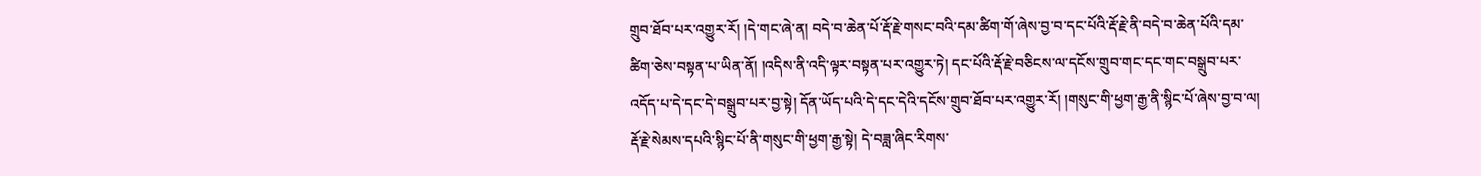གྲུབ་ཐོབ་པར་འགྱུར་རོ། །དེ་གང་ཞེ་ན། བདེ་བ་ཆེན་པོ་རྡོ་རྗེ་གསང་བའི་དམ་ཚིག་གོ་ཞེས་བྱ་བ་དང་པོའི་རྡོ་རྗེ་ནི་བདེ་བ་ཆེན་པོའི་དམ་ཚིག་ཅེས་བསྟན་པ་ཡིན་ནོ། །འདིས་ནི་འདི་ལྟར་བསྟན་པར་འགྱུར་ཏེ། དང་པོའི་རྡོ་རྗེ་བཅིངས་ལ་དངོས་གྲུབ་གང་དང་གང་བསྒྲུབ་པར་འདོད་པ་དེ་དང་དེ་བསྒྲུབ་པར་བྱ་སྟེ། དོན་ཡོད་པའི་དེ་དང་དེའི་དངོས་གྲུབ་ཐོབ་པར་འགྱུར་རོ། །གསུང་གི་ཕྱག་རྒྱ་ནི་སྙིང་པོ་ཞེས་བྱ་བ་ལ། རྡོ་རྗེ་སེམས་དཔའི་སྙིང་པོ་ནི་གསུང་གི་ཕྱག་རྒྱ་སྟེ། དེ་བཟླ་ཞིང་རིགས་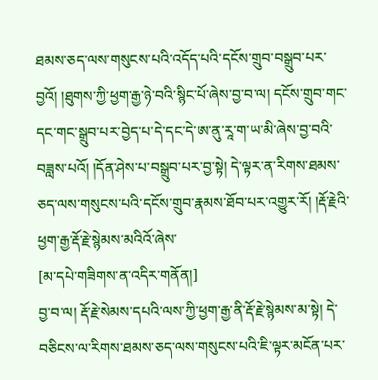ཐམས་ཅད་ལས་གསུངས་པའི་འདོད་པའི་དངོས་གྲུབ་བསྒྲུབ་པར་བྱའོ། །ཐུགས་ཀྱི་ཕྱག་རྒྱ་ཉེ་བའི་སྙིང་པོ་ཞེས་བྱ་བ་ལ། དངོས་གྲུབ་གང་དང་གང་སྒྲུབ་པར་བྱེད་པ་དེ་དང་དེ་ཨ་ནུ་རཱ་ག་ཡ་མི་ཞེས་བྱ་བའི་བཟླས་པའོ། །དོན་ཤེས་པ་བསྒྲུབ་པར་བྱ་སྟེ། དེ་ལྟར་ན་རིགས་ཐམས་ཅད་ལས་གསུངས་པའི་དངོས་གྲུབ་རྣམས་ཐོབ་པར་འགྱུར་རོ། །རྡོ་རྗེའི་ཕྱག་རྒྱ་རྡོ་རྗེ་སྙེམས་མའིའོ་ཞེས་
[མ་དཔེ་གཟིགས་ན་འདིར་གནོན།]
བྱ་བ་ལ། རྡོ་རྗེ་སེམས་དཔའི་ལས་ཀྱི་ཕྱག་རྒྱ་ནི་རྡོ་རྗེ་སྙེམས་མ་སྟེ། དེ་བཅིངས་ལ་རིགས་ཐམས་ཅད་ལས་གསུངས་པའི་ཇི་ལྟར་མངོན་པར་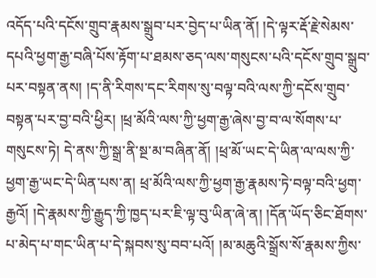འདོད་པའི་དངོས་གྲུབ་རྣམས་སྒྲུབ་པར་བྱེད་པ་ཡིན་ནོ། །དེ་ལྟར་རྡོ་རྗེ་སེམས་དཔའི་ཕྱག་རྒྱ་བཞི་པོས་རྟོག་པ་ཐམས་ཅད་ལས་གསུངས་པའི་དངོས་གྲུབ་སྒྲུབ་པར་བསྟན་ནས། །ད་ནི་རིགས་དང་རིགས་སུ་བལྟ་བའི་ལས་ཀྱི་དངོས་གྲུབ་བསྟན་པར་བྱ་བའི་ཕྱིར། །ཕྲ་མོའི་ལས་ཀྱི་ཕྱག་རྒྱ་ཞེས་བྱ་བ་ལ་སོགས་པ་གསུངས་ཏེ། དེ་ནས་ཀྱི་སྒྲ་ནི་སྔ་མ་བཞིན་ནོ། །ཕྲ་མོ་ཡང་དེ་ཡིན་ལ་ལས་ཀྱི་ཕྱག་རྒྱ་ཡང་དེ་ཡིན་པས་ན། ཕྲ་མོའི་ལས་ཀྱི་ཕྱག་རྒྱ་རྣམས་ཏེ་བལྟ་བའི་ཕྱག་རྒྱའོ། །དེ་རྣམས་ཀྱི་རྒྱུད་ཀྱི་ཁྱད་པར་ཇི་ལྟ་བུ་ཡིན་ཞེ་ན། །དོན་ཡོད་ཅིང་ཐོགས་པ་མེད་པ་གང་ཡིན་པ་དེ་སྐབས་སུ་བབ་པའོ། །མ་མཆུའི་སྒྲོས་སོ་རྣམས་ཀྱིས་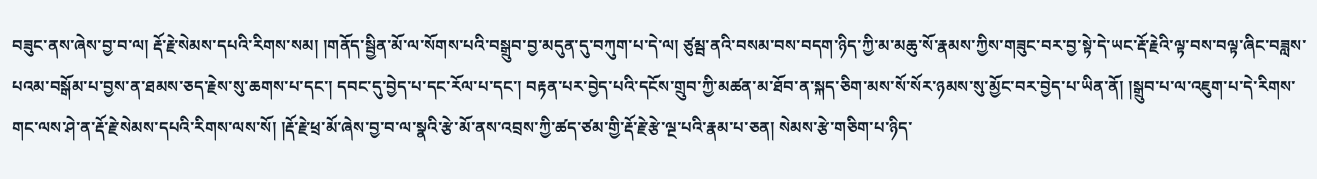བཟུང་ནས་ཞེས་བྱ་བ་ལ། རྡོ་རྗེ་སེམས་དཔའི་རིགས་སམ། །གནོད་སྦྱིན་མོ་ལ་སོགས་པའི་བསྒྲུབ་བྱ་མདུན་དུ་བཀུག་པ་དེ་ལ། ཙུམྦ་ནའི་བསམ་བས་བདག་ཉིད་ཀྱི་མ་མཆུ་སོ་རྣམས་ཀྱིས་གཟུང་བར་བྱ་སྟེ་དེ་ཡང་རྡོ་རྗེའི་ལྟ་བས་བལྟ་ཞིང་བཟླས་པའམ་བསྒོམ་པ་བྱས་ན་ཐམས་ཅད་རྗེས་སུ་ཆགས་པ་དང་། དབང་དུ་བྱེད་པ་དང་རོལ་པ་དང་། བརྟན་པར་བྱེད་པའི་དངོས་གྲུབ་ཀྱི་མཚན་མ་ཐོབ་ན་སྐད་ཅིག་མས་སོ་སོར་ཉམས་སུ་མྱོང་བར་བྱེད་པ་ཡིན་ནོ། །སྒྲུབ་པ་ལ་འཇུག་པ་དེ་རིགས་གང་ལས་ཤེ་ན་རྡོ་རྗེ་སེམས་དཔའི་རིགས་ལས་སོ། །རྡོ་རྗེ་ཕྲ་མོ་ཞེས་བྱ་བ་ལ་སྣའི་རྩེ་མོ་ནས་འབྲས་ཀྱི་ཚད་ཙམ་གྱི་རྡོ་རྗེ་རྩེ་ལྔ་པའི་རྣམ་པ་ཅན། སེམས་རྩེ་གཅིག་པ་ཉིད་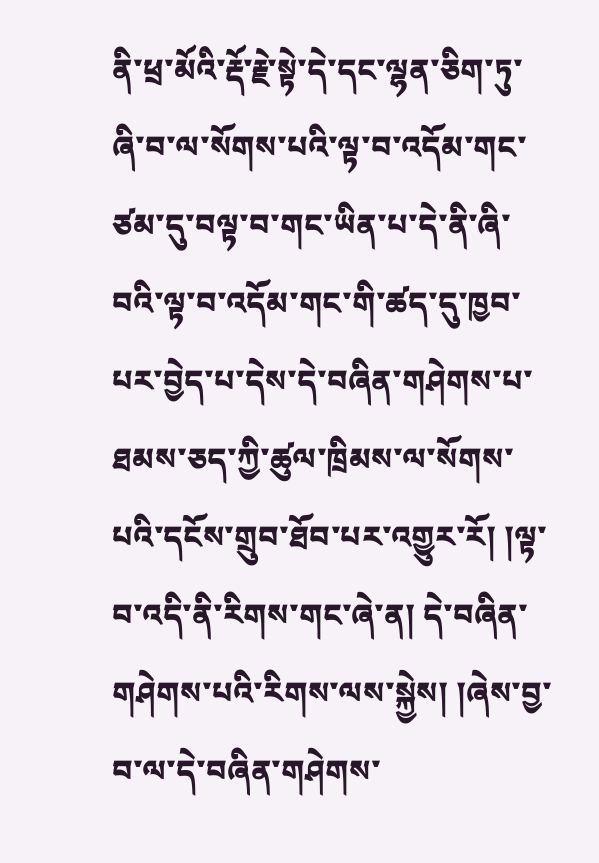ནི་ཕྲ་མོའི་རྡོ་རྗེ་སྟེ་དེ་དང་ལྷན་ཅིག་ཏུ་ཞི་བ་ལ་སོགས་པའི་ལྟ་བ་འདོམ་གང་ཙམ་དུ་བལྟ་བ་གང་ཡིན་པ་དེ་ནི་ཞི་བའི་ལྟ་བ་འདོམ་གང་གི་ཚད་དུ་ཁྱབ་པར་བྱེད་པ་དེས་དེ་བཞིན་གཤེགས་པ་ཐམས་ཅད་ཀྱི་ཚུལ་ཁྲིམས་ལ་སོགས་པའི་དངོས་གྲུབ་ཐོབ་པར་འགྱུར་རོ། །ལྟ་བ་འདི་ནི་རིགས་གང་ཞེ་ན། དེ་བཞིན་གཤེགས་པའི་རིགས་ལས་སྐྱེས། །ཞེས་བྱ་བ་ལ་དེ་བཞིན་གཤེགས་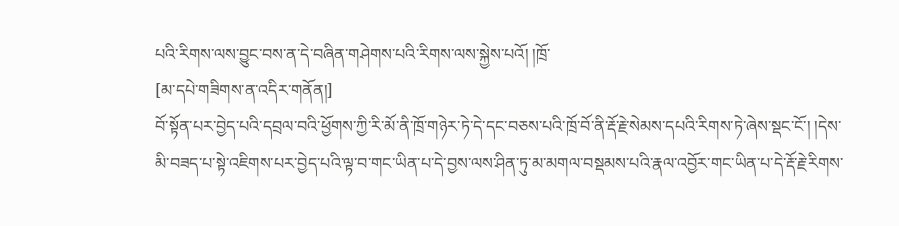པའི་རིགས་ལས་བྱུང་བས་ན་དེ་བཞིན་གཤེགས་པའི་རིགས་ལས་སྐྱེས་པའོ། །ཁྲོ་
[མ་དཔེ་གཟིགས་ན་འདིར་གནོན།]
བོ་སྟོན་པར་བྱེད་པའི་དབྲལ་བའི་ཕྱོགས་ཀྱི་རི་མོ་ནི་ཁྲོ་གཉེར་ཏེ་དེ་དང་བཅས་པའི་ཁྲོ་བོ་ནི་རྡོ་རྗེ་སེམས་དཔའི་རིགས་ཏེ་ཞེས་སྡང་ངོ་། །དེས་མི་བཟད་པ་སྟེ་འཇིགས་པར་བྱེད་པའི་ལྟ་བ་གང་ཡིན་པ་དེ་བྱས་ལས་ཤིན་ཏུ་མ་མགལ་བསྡམས་པའི་རྣལ་འབྱོར་གང་ཡིན་པ་དེ་རྡོ་རྗེ་རིགས་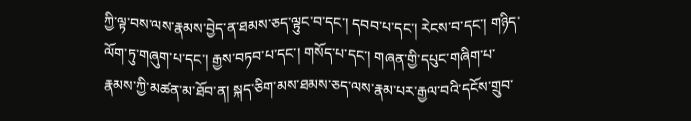ཀྱི་ལྟ་བས་ལས་རྣམས་བྱེད་ན་ཐམས་ཅད་ལྟུང་བ་དང་། དབབ་པ་དང་། རེངས་བ་དང་། གཉིད་ལོག་ཏུ་གཞུག་པ་དང་། རྒྱས་བཏབ་པ་དང་། གསོད་པ་དང་། གཞན་གྱི་དཔུང་གཞིག་པ་རྣམས་ཀྱི་མཚན་མ་ཐོབ་ན། སྐད་ཅིག་མས་ཐམས་ཅད་ལས་རྣམ་པར་རྒྱལ་བའི་དངོས་གྲུབ་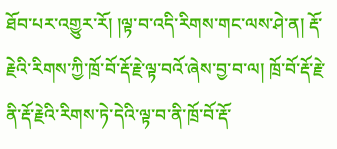ཐོབ་པར་འགྱུར་རོ། །ལྟ་བ་འདི་རིགས་གང་ལས་ཤེ་ན། རྡོ་རྗེའི་རིགས་ཀྱི་ཁྲོ་བོ་རྡོ་རྗེ་ལྟ་བའོ་ཞེས་བྱ་བ་ལ། ཁྲོ་བོ་རྡོ་རྗེ་ནི་རྡོ་རྗེའི་རིགས་ཏེ་དེའི་ལྟ་བ་ནི་ཁྲོ་བོ་རྡོ་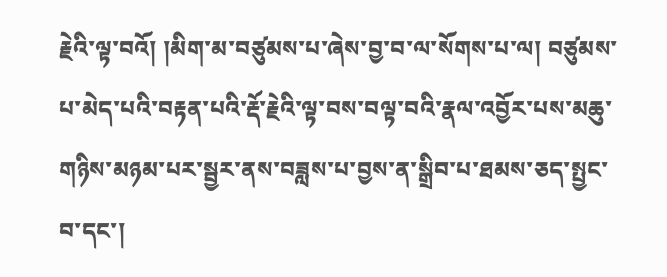རྗེའི་ལྟ་བའོ། །མིག་མ་བཙུམས་པ་ཞེས་བྱ་བ་ལ་སོགས་པ་ལ། བཙུམས་པ་མེད་པའི་བརྟན་པའི་རྡོ་རྗེའི་ལྟ་བས་བལྟ་བའི་རྣལ་འབྱོར་པས་མཆུ་གཉིས་མཉམ་པར་སྦྱར་ནས་བཟླས་པ་བྱས་ན་སྒྲིབ་པ་ཐམས་ཅད་སྤྱང་བ་དང་།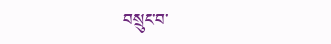བསྲུང་བ་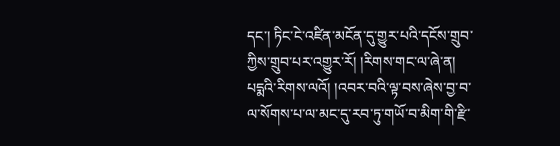དང་། ཏིང་ངེ་འཛིན་མངོན་དུ་གྱུར་པའི་དངོས་གྲུབ་ཀྱིས་གྲུབ་པར་འགྱུར་རོ། །རིགས་གང་ལ་ཞེ་ན། པདྨའི་རིགས་ལའོ། །འབར་བའི་ལྟ་བས་ཞེས་བྱ་བ་ལ་སོགས་པ་ལ་མང་དུ་རབ་ཏུ་གཡོ་བ་མིག་གི་རྫི་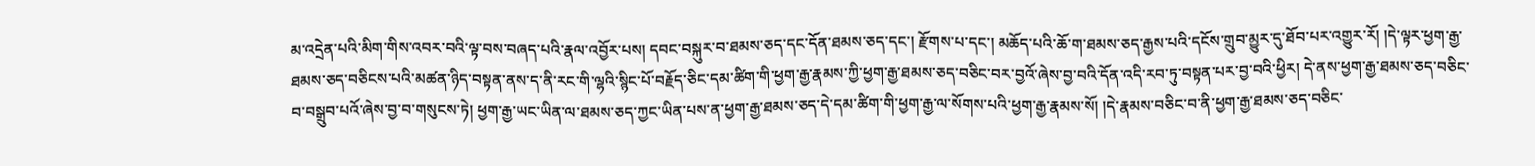མ་འདྲེན་པའི་མིག་གིས་འབར་བའི་ལྟ་བས་བཞད་པའི་རྣལ་འབྱོར་པས། དབང་བསྐུར་བ་ཐམས་ཅད་དང་དོན་ཐམས་ཅད་དང་། རྫོགས་པ་དང་། མཆོད་པའི་ཆོ་ག་ཐམས་ཅད་རྒྱས་པའི་དངོས་གྲུབ་མྱུར་དུ་ཐོབ་པར་འགྱུར་རོ། །དེ་ལྟར་ཕྱག་རྒྱ་ཐམས་ཅད་བཅིངས་པའི་མཚན་ཉིད་བསྟན་ནས་ད་ནི་རང་གི་ལྷའི་སྙིང་པོ་བརྗོད་ཅིང་དམ་ཚིག་གི་ཕྱག་རྒྱ་རྣམས་ཀྱི་ཕྱག་རྒྱ་ཐམས་ཅད་བཅིང་བར་བྱའོ་ཞེས་བྱ་བའི་དོན་འདི་རབ་ཏུ་བསྟན་པར་བྱ་བའི་ཕྱིར། དེ་ནས་ཕྱག་རྒྱ་ཐམས་ཅད་བཅིང་བ་བསྒྲུབ་པའོ་ཞེས་བྱ་བ་གསུངས་ཏེ། ཕྱག་རྒྱ་ཡང་ཡིན་ལ་ཐམས་ཅད་ཀྱང་ཡིན་པས་ན་ཕྱག་རྒྱ་ཐམས་ཅད་དེ་དམ་ཚིག་གི་ཕྱག་རྒྱ་ལ་སོགས་པའི་ཕྱག་རྒྱ་རྣམས་སོ། །དེ་རྣམས་བཅིང་བ་ནི་ཕྱག་རྒྱ་ཐམས་ཅད་བཅིང་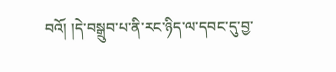བའོ། །དེ་བསྒྲུབ་པ་ནི་རང་ཉིད་ལ་དབང་དུ་བྱ་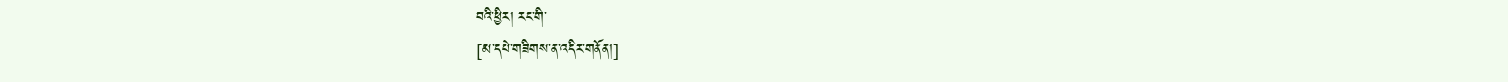བའི་ཕྱིར། རང་གི་
[མ་དཔེ་གཟིགས་ན་འདིར་གནོན།]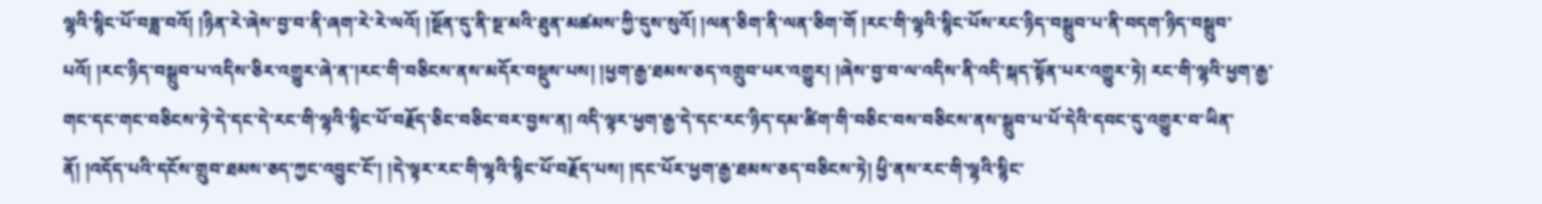ལྷའི་སྙིང་པོ་བཟླ་བའོ། །ཉིན་རེ་ཞེས་བྱ་བ་ནི་ཞག་རེ་རེ་ལའོ། །སྔོན་དུ་ནི་སྔ་མའི་ཐུན་མཚམས་ཀྱི་དུས་སུའོ། །ལན་ཅིག་ནི་ལན་ཅིག་གོ །རང་གི་ལྷའི་སྙིང་པོས་རང་ཉིད་བསྒྲུབ་པ་ནི་བདག་ཉིད་བསྒྲུབ་པའོ། །རང་ཉིད་བསྒྲུབ་པ་འདིས་ཅིར་འགྱུར་ཞེ་ན་།རང་གི་བཅིངས་ནས་མདོར་བསྡུས་པས། །ཕྱག་རྒྱ་ཐམས་ཅད་འགྲུབ་པར་འགྱུར། །ཞེས་བྱ་བ་ལ་འདིས་ནི་འདི་སྐད་སྟོན་པར་འགྱུར་ཏེ། རང་གི་ལྷའི་ཕྱག་རྒྱ་གང་དང་གང་བཅིངས་ཏེ་དེ་དང་དེ་རང་གི་ལྷའི་སྙིང་པོ་བརྗོད་ཅིང་བཅིང་བར་བྱས་ན། འདི་ལྟར་ཕྱག་རྒྱ་དེ་དང་རང་ཉིད་དམ་ཚིག་གི་བཅིང་བས་བཅིངས་ནས་སྒྲུབ་པ་པོ་དེའི་དབང་དུ་འགྱུར་བ་ཡིན་ནོ། །འདོད་པའི་དངོས་གྲུབ་ཐམས་ཅད་ཀྱང་འབྱུང་ངོ་། །དེ་ལྟར་རང་གི་ལྷའི་སྙིང་པོ་བརྗོད་པས། །དང་པོར་ཕྱག་རྒྱ་ཐམས་ཅད་བཅིངས་ཏེ། ཕྱི་ནས་རང་གི་ལྷའི་སྙིང་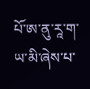པོ་ཨ་ནུ་རཱ་ག་ཡ་མི་ཞེས་པ་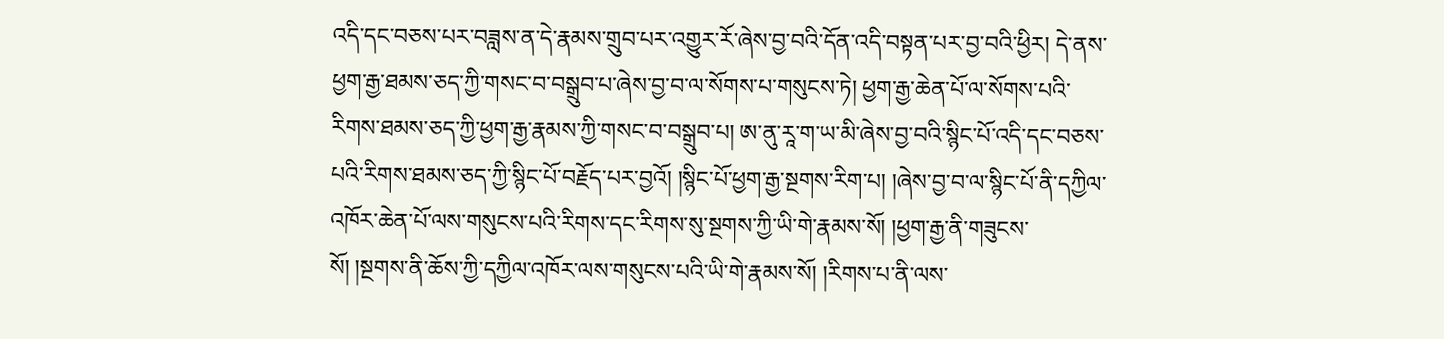འདི་དང་བཅས་པར་བཟླས་ན་དེ་རྣམས་གྲུབ་པར་འགྱུར་རོ་ཞེས་བྱ་བའི་དོན་འདི་བསྟན་པར་བྱ་བའི་ཕྱིར། དེ་ནས་ཕྱག་རྒྱ་ཐམས་ཅད་ཀྱི་གསང་བ་བསྒྲུབ་པ་ཞེས་བྱ་བ་ལ་སོགས་པ་གསུངས་ཏེ། ཕྱག་རྒྱ་ཆེན་པོ་ལ་སོགས་པའི་རིགས་ཐམས་ཅད་ཀྱི་ཕྱག་རྒྱ་རྣམས་ཀྱི་གསང་བ་བསྒྲུབ་པ། ཨ་ནུ་རཱ་ག་ཡ་མི་ཞེས་བྱ་བའི་སྙིང་པོ་འདི་དང་བཅས་པའི་རིགས་ཐམས་ཅད་ཀྱི་སྙིང་པོ་བརྗོད་པར་བྱའོ། །སྙིང་པོ་ཕྱག་རྒྱ་སྔགས་རིག་པ། །ཞེས་བྱ་བ་ལ་སྙིང་པོ་ནི་དཀྱིལ་འཁོར་ཆེན་པོ་ལས་གསུངས་པའི་རིགས་དང་རིགས་སུ་སྔགས་ཀྱི་ཡི་གེ་རྣམས་སོ། །ཕྱག་རྒྱ་ནི་གཟུངས་སོ། །སྔགས་ནི་ཆོས་ཀྱི་དཀྱིལ་འཁོར་ལས་གསུངས་པའི་ཡི་གེ་རྣམས་སོ། །རིགས་པ་ནི་ལས་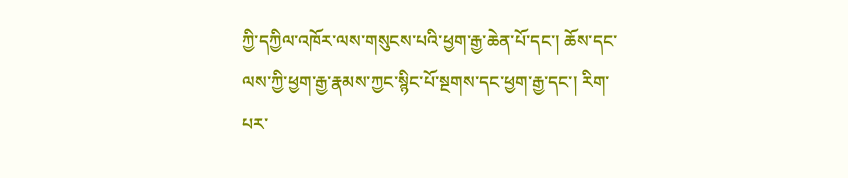ཀྱི་དཀྱིལ་འཁོར་ལས་གསུངས་པའི་ཕྱག་རྒྱ་ཆེན་པོ་དང་། ཆོས་དང་ལས་ཀྱི་ཕྱག་རྒྱ་རྣམས་ཀྱང་སྙིང་པོ་སྔགས་དང་ཕྱག་རྒྱ་དང་། རིག་པར་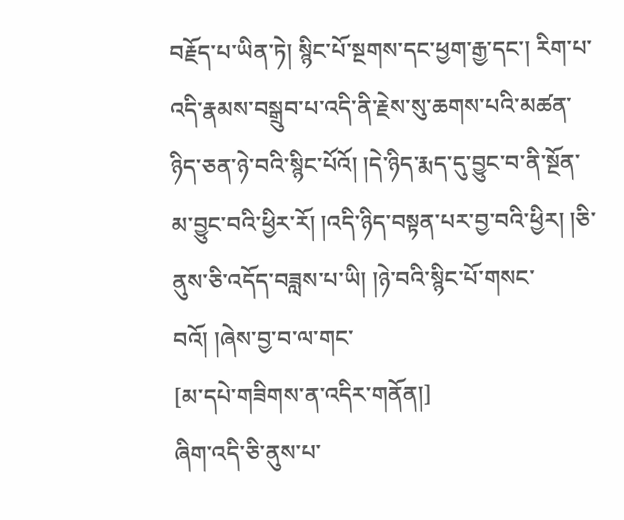བརྗོད་པ་ཡིན་ཏེ། སྙིང་པོ་སྔགས་དང་ཕྱག་རྒྱ་དང་། རིག་པ་འདི་རྣམས་བསྒྲུབ་པ་འདི་ནི་རྗེས་སུ་ཆགས་པའི་མཚན་ཉིད་ཅན་ཉེ་བའི་སྙིང་པོའོ། །དེ་ཉིད་རྨད་དུ་བྱུང་བ་ནི་སྔོན་མ་བྱུང་བའི་ཕྱིར་རོ། །འདི་ཉིད་བསྟན་པར་བྱ་བའི་ཕྱིར། །ཅི་ནུས་ཅི་འདོད་བཟླས་པ་ཡི། །ཉེ་བའི་སྙིང་པོ་གསང་བའོ། །ཞེས་བྱ་བ་ལ་གང་
[མ་དཔེ་གཟིགས་ན་འདིར་གནོན།]
ཞིག་འདི་ཅི་ནུས་པ་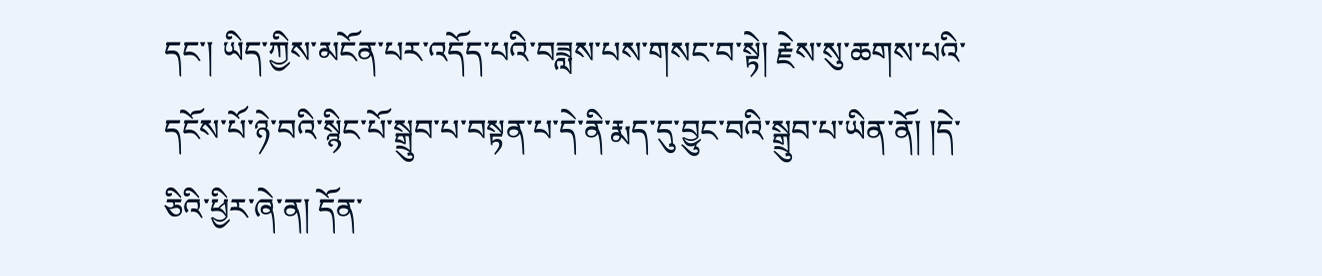དང་། ཡིད་ཀྱིས་མངོན་པར་འདོད་པའི་བཟླས་པས་གསང་བ་སྟེ། རྗེས་སུ་ཆགས་པའི་དངོས་པོ་ཉེ་བའི་སྙིང་པོ་སྒྲུབ་པ་བསྟན་པ་དེ་ནི་རྨད་དུ་བྱུང་བའི་སྒྲུབ་པ་ཡིན་ནོ། །དེ་ཅིའི་ཕྱིར་ཞེ་ན། དོན་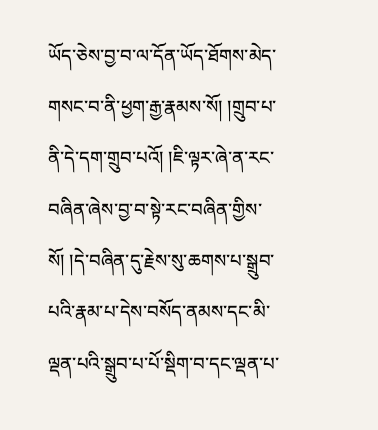ཡོད་ཅེས་བྱ་བ་ལ་དོན་ཡོད་ཐོགས་མེད་གསང་བ་ནི་ཕྱག་རྒྱ་རྣམས་སོ། །གྲུབ་པ་ནི་དེ་དག་གྲུབ་པའོ། །ཇི་ལྟར་ཞེ་ན་རང་བཞིན་ཞེས་བྱ་བ་སྟེ་རང་བཞིན་གྱིས་སོ། །དེ་བཞིན་དུ་རྗེས་སུ་ཆགས་པ་སྒྲུབ་པའི་རྣམ་པ་དེས་བསོད་ནམས་དང་མི་ལྡན་པའི་སྒྲུབ་པ་པོ་སྡིག་བ་དང་ལྡན་པ་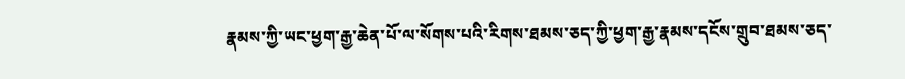རྣམས་ཀྱི་ཡང་ཕྱག་རྒྱ་ཆེན་པོ་ལ་སོགས་པའི་རིགས་ཐམས་ཅད་ཀྱི་ཕྱག་རྒྱ་རྣམས་དངོས་གྲུབ་ཐམས་ཅད་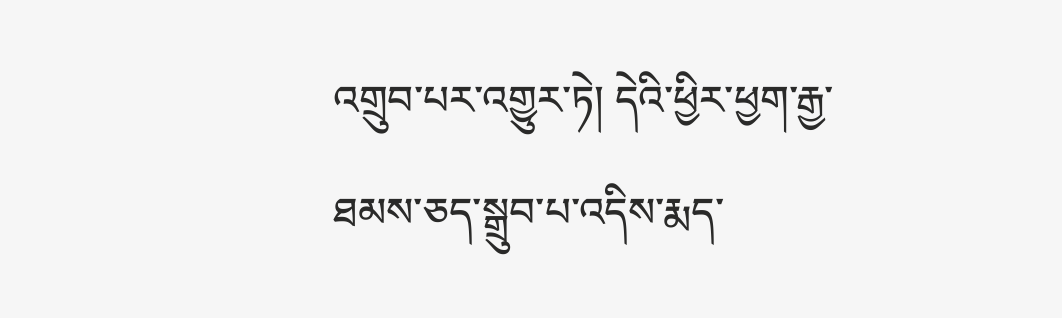འགྲུབ་པར་འགྱུར་ཏེ། དེའི་ཕྱིར་ཕྱག་རྒྱ་ཐམས་ཅད་སྒྲུབ་པ་འདིས་རྨད་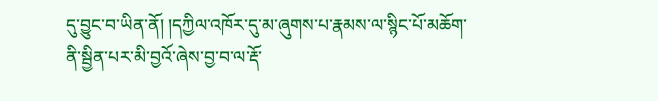དུ་བྱུང་བ་ཡིན་ནོ། །དཀྱིལ་འཁོར་དུ་མ་ཞུགས་པ་རྣམས་ལ་སྙིང་པོ་མཆོག་ནི་སྦྱིན་པར་མི་བྱའོ་ཞེས་བྱ་བ་ལ་རྡོ་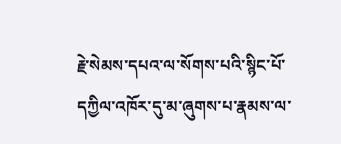རྗེ་སེམས་དཔའ་ལ་སོགས་པའི་སྙིང་པོ་དཀྱིལ་འཁོར་དུ་མ་ཞུགས་པ་རྣམས་ལ་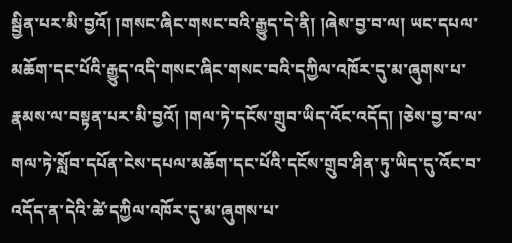སྦྱིན་པར་མི་བྱའོ། །གསང་ཞིང་གསང་བའི་རྒྱུད་དེ་ནི། །ཞེས་བྱ་བ་ལ། ཡང་དཔལ་མཆོག་དང་པོའི་རྒྱུད་འདི་གསང་ཞིང་གསང་བའི་དཀྱིལ་འཁོར་དུ་མ་ཞུགས་པ་རྣམས་ལ་བསྟན་པར་མི་བྱའོ། །གལ་ཏེ་དངོས་གྲུབ་ཡིད་འོང་འདོད། །ཅེས་བྱ་བ་ལ་གལ་ཏེ་སློབ་དཔོན་ངེས་དཔལ་མཆོག་དང་པོའི་དངོས་གྲུབ་ཤིན་ཏུ་ཡིད་དུ་འོང་བ་འདོད་ན་དེའི་ཚེ་དཀྱིལ་འཁོར་དུ་མ་ཞུགས་པ་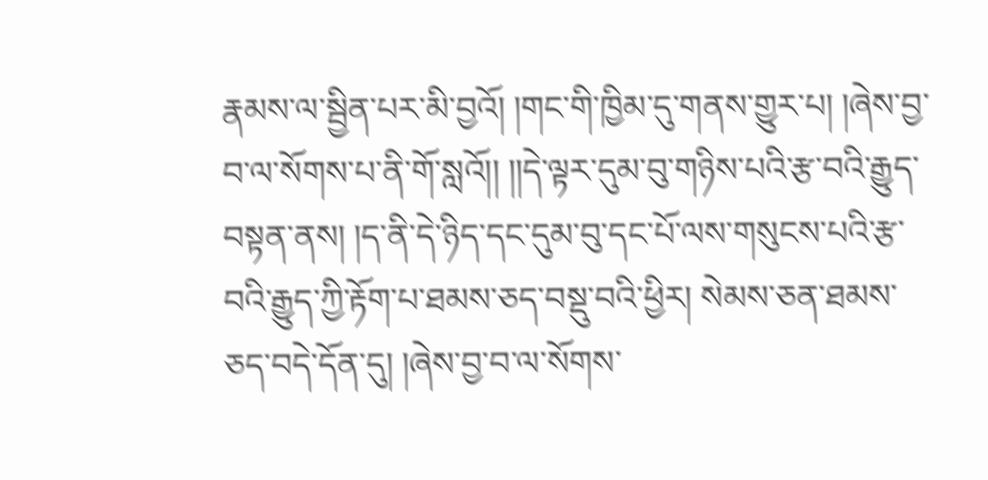རྣམས་ལ་སྦྱིན་པར་མི་བྱའོ། །གང་གི་ཁྱིམ་དུ་གནས་གྱུར་པ། །ཞེས་བྱ་བ་ལ་སོགས་པ་ནི་གོ་སླའོ།། །།དེ་ལྟར་དུམ་བུ་གཉིས་པའི་རྩ་བའི་རྒྱུད་བསྟན་ནས། །ད་ནི་དེ་ཉིད་དང་དུམ་བུ་དང་པོ་ལས་གསུངས་པའི་རྩ་བའི་རྒྱུད་ཀྱི་རྟོག་པ་ཐམས་ཅད་བསྡུ་བའི་ཕྱིར། སེམས་ཅན་ཐམས་ཅད་བདེ་དོན་དུ། །ཞེས་བྱ་བ་ལ་སོགས་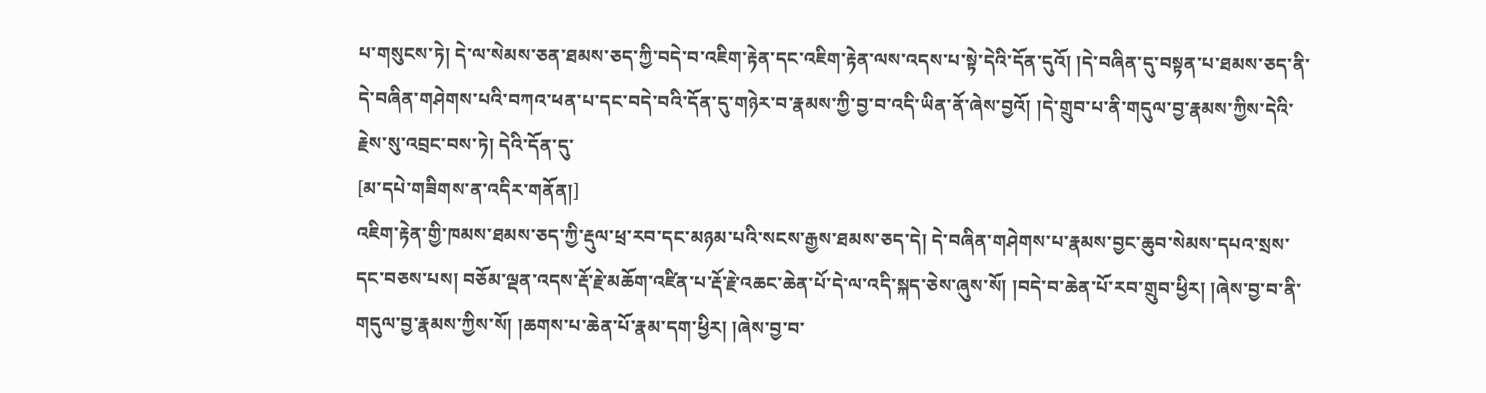པ་གསུངས་ཏེ། དེ་ལ་སེམས་ཅན་ཐམས་ཅད་ཀྱི་བདེ་བ་འཇིག་རྟེན་དང་འཇིག་རྟེན་ལས་འདས་པ་སྟེ་དེའི་དོན་དུའོ། །དེ་བཞིན་དུ་བསྟན་པ་ཐམས་ཅད་ནི་དེ་བཞིན་གཤེགས་པའི་བཀའ་ཕན་པ་དང་བདེ་བའི་དོན་དུ་གཉེར་བ་རྣམས་ཀྱི་བྱ་བ་འདི་ཡིན་ནོ་ཞེས་བྱའོ། །དེ་གྲུབ་པ་ནི་གདུལ་བྱ་རྣམས་ཀྱིས་དེའི་རྗེས་སུ་འབྲང་བས་ཏེ། དེའི་དོན་དུ་
[མ་དཔེ་གཟིགས་ན་འདིར་གནོན།]
འཇིག་རྟེན་གྱི་ཁམས་ཐམས་ཅད་ཀྱི་རྡུལ་ཕྲ་རབ་དང་མཉམ་པའི་སངས་རྒྱས་ཐམས་ཅད་དེ། དེ་བཞིན་གཤེགས་པ་རྣམས་བྱང་ཆུབ་སེམས་དཔའ་སྲས་དང་བཅས་པས། བཅོམ་ལྡན་འདས་རྡོ་རྗེ་མཆོག་འཛིན་པ་རྡོ་རྗེ་འཆང་ཆེན་པོ་དེ་ལ་འདི་སྐད་ཅེས་ཞུས་སོ། །བདེ་བ་ཆེན་པོ་རབ་གྲུབ་ཕྱིར། །ཞེས་བྱ་བ་ནི་གདུལ་བྱ་རྣམས་ཀྱིས་སོ། །ཆགས་པ་ཆེན་པོ་རྣམ་དག་ཕྱིར། །ཞེས་བྱ་བ་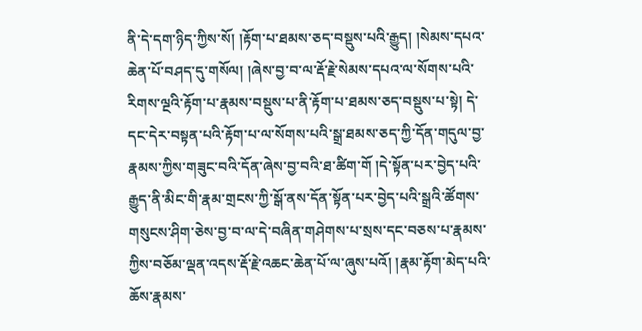ནི་དེ་དག་ཉིད་ཀྱིས་སོ། །རྟོག་པ་ཐམས་ཅད་བསྡུས་པའི་རྒྱུད། །སེམས་དཔའ་ཆེན་པོ་བཤད་དུ་གསོལ། །ཞེས་བྱ་བ་ལ་རྡོ་རྗེ་སེམས་དཔའ་ལ་སོགས་པའི་རིགས་ལྔའི་རྟོག་པ་རྣམས་བསྡུས་པ་ནི་རྟོག་པ་ཐམས་ཅད་བསྡུས་པ་སྟེ། དེ་དང་དེར་བསྟན་པའི་རྟོག་པ་ལ་སོགས་པའི་སྒྲ་ཐམས་ཅད་ཀྱི་དོན་གདུལ་བྱ་རྣམས་ཀྱིས་གཟུང་བའི་དོན་ཞེས་བྱ་བའི་ཐ་ཚིག་གོ །དེ་སྟོན་པར་བྱེད་པའི་རྒྱུད་ནི་མིང་གི་རྣམ་གྲངས་ཀྱི་སྒོ་ནས་དོན་སྟོན་པར་བྱེད་པའི་སྒྲའི་ཚོགས་གསུངས་ཤིག་ཅེས་བྱ་བ་ལ་དེ་བཞིན་གཤེགས་པ་སྲས་དང་བཅས་པ་རྣམས་ཀྱིས་བཅོམ་ལྡན་འདས་རྡོ་རྗེ་འཆང་ཆེན་པོ་ལ་ཞུས་པའོ། །རྣམ་རྟོག་མེད་པའི་ཆོས་རྣམས་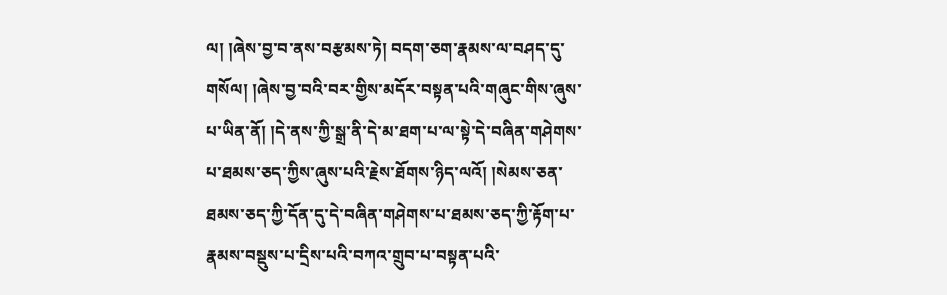ལ། །ཞེས་བྱ་བ་ནས་བརྩམས་ཏེ། བདག་ཅག་རྣམས་ལ་བཤད་དུ་གསོལ། །ཞེས་བྱ་བའི་བར་གྱིས་མདོར་བསྟན་པའི་གཞུང་གིས་ཞུས་པ་ཡིན་ནོ། །དེ་ནས་ཀྱི་སྒྲ་ནི་དེ་མ་ཐག་པ་ལ་སྟེ་དེ་བཞིན་གཤེགས་པ་ཐམས་ཅད་ཀྱིས་ཞུས་པའི་རྗེས་ཐོགས་ཉིད་ལའོ། །སེམས་ཅན་ཐམས་ཅད་ཀྱི་དོན་དུ་དེ་བཞིན་གཤེགས་པ་ཐམས་ཅད་ཀྱི་རྟོག་པ་རྣམས་བསྡུས་པ་དྲིས་པའི་བཀའ་གྲུབ་པ་བསྟན་པའི་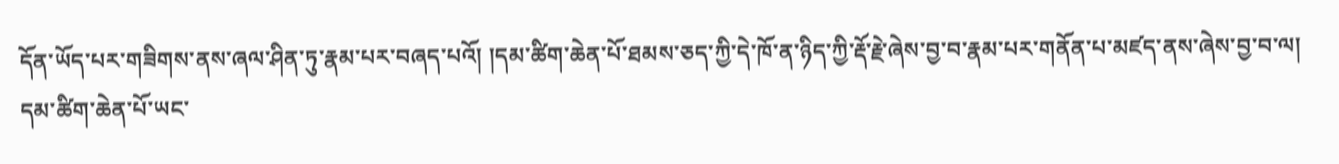དོན་ཡོད་པར་གཟིགས་ནས་ཞལ་ཤིན་ཏུ་རྣམ་པར་བཞད་པའོ། །དམ་ཚིག་ཆེན་པོ་ཐམས་ཅད་ཀྱི་དེ་ཁོ་ན་ཉིད་ཀྱི་རྡོ་རྗེ་ཞེས་བྱ་བ་རྣམ་པར་གནོན་པ་མཛད་ནས་ཞེས་བྱ་བ་ལ། དམ་ཚིག་ཆེན་པོ་ཡང་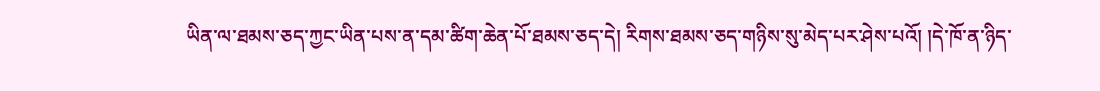ཡིན་ལ་ཐམས་ཅད་ཀྱང་ཡིན་པས་ན་དམ་ཚིག་ཆེན་པོ་ཐམས་ཅད་དེ། རིགས་ཐམས་ཅད་གཉིས་སུ་མེད་པར་ཤེས་པའོ། །དེ་ཁོ་ན་ཉིད་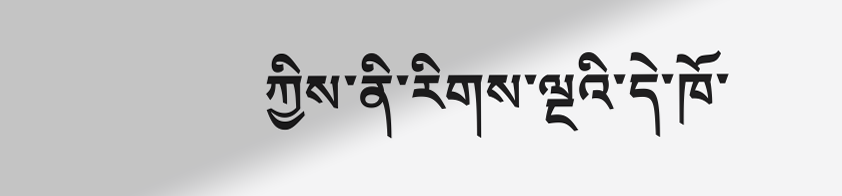ཀྱིས་ནི་རིགས་ལྔའི་དེ་ཁོ་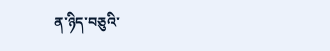ན་ཉིད་བཅུའི་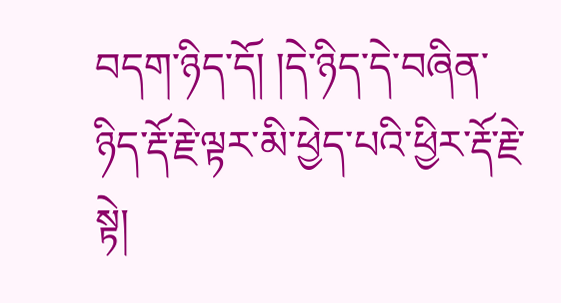བདག་ཉིད་དོ། །དེ་ཉིད་དེ་བཞིན་ཉིད་རྡོ་རྗེ་ལྟར་མི་ཕྱེད་པའི་ཕྱིར་རྡོ་རྗེ་སྟེ།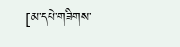[མ་དཔེ་གཟིགས་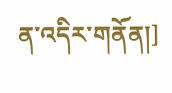ན་འདིར་གནོན།]